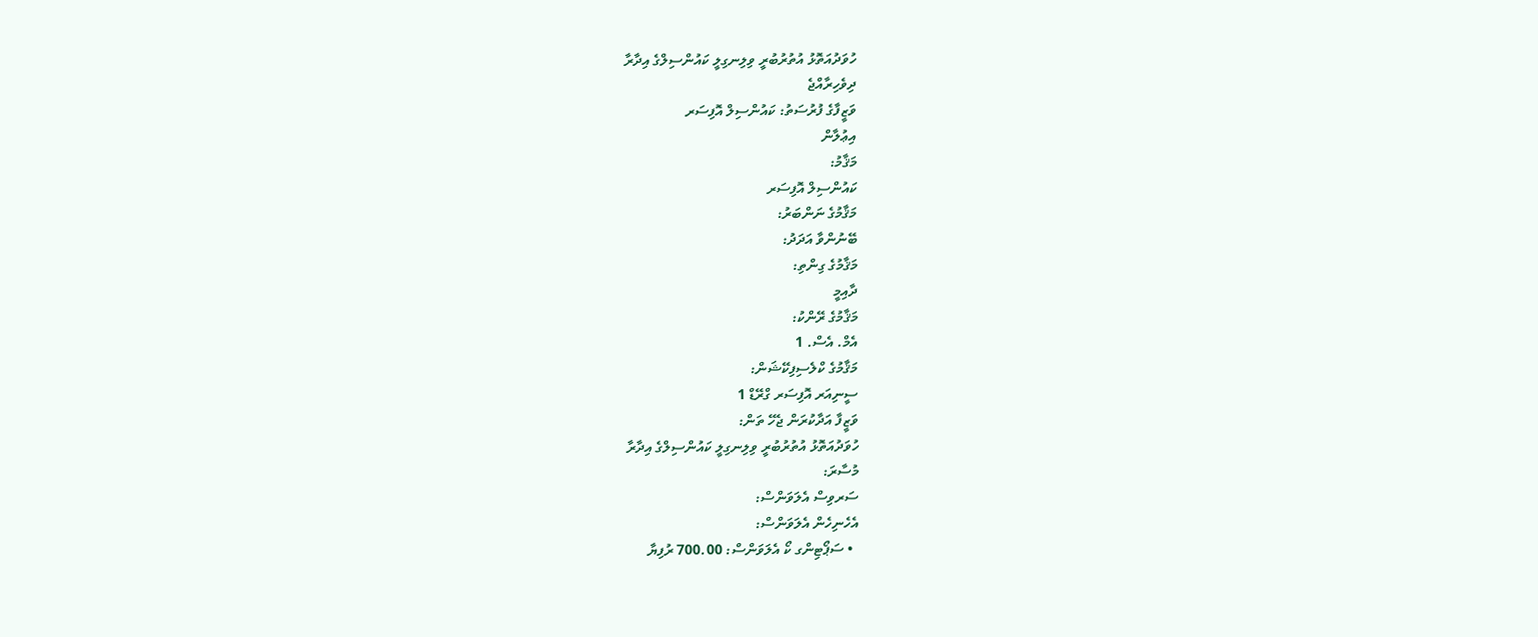ހުވަދުއަތޮޅު އުތުރުބުރީ ވިލިނގިލީ ކައުންސިލްގެ އިދާރާ
ދިވެހިރާއްޖެ
ވަޒީފާގެ ފުރުސަތު: ކައުންސިލް އޮފިސަރ
އިޢުލާން
މަޤާމު:
ކައުންސިލް އޮފިސަރ
މަޤާމުގެ ނަންބަރު:
ބޭނުންވާ އަދަދު:
މަޤާމުގެ ގިންތި:
ދާއިމީ
މަޤާމުގެ ރޭންކު:
އެމް. އެސް. 1
މަޤާމުގެ ކްލެސިފިކޭޝަން:
ސީނިއަރ އޮފިސަރ ގްރޭޑް 1
ވަޒީފާ އަދާކުރަން ޖެހޭ ތަން:
ހުވަދުއަތޮޅު އުތުރުބުރީ ވިލިނގިލީ ކައުންސިލްގެ އިދާރާ
މުސާރަ:
ސަރވިސް އެލަވަންސް:
އެހެނިހެން އެލަވަންސް:
  • ސަޕޯޓިންގ ކޯ އެލަވަންސް: 700.00 ރުފިޔާ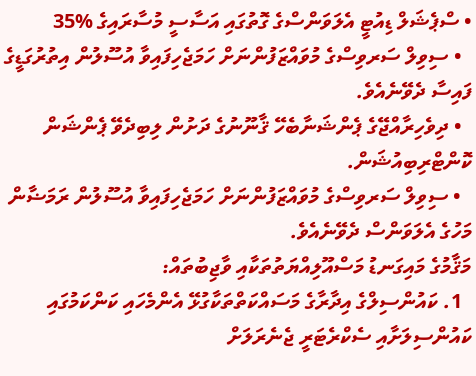• ސްޕެޝަލް ޑިއުޓީ އެލަވަންސްގެ ގޮތުގައި އަސާސީ މުސާރައިގެ %35
  • ސިވިލް ސަރވިސްގެ މުވައްޒަފުންނަށް ހަމަޖެހިފައިވާ އުސޫލުން އިތުރުގަޑީގެ ފައިސާ ދެވޭނެއެވެ.
  • ދިވެހިރާއްޖޭގެ ޕެންޝަނާބެހޭ ޤާނޫނުގެ ދަށުން ލިބިދެވޭ ޕެންޝަން ކޮންޓްރިބިއުޝަން.
  • ސިވިލް ސަރވިސްގެ މުވައްޒަފުންނަށް ހަމަޖެހިފައިވާ އުސޫލުން ރަމަޟާން މަހުގެ އެލަވަންސް ދެވޭނެއެވެ.
މަޤާމުގެ މައިގަނޑު މަސްއޫލިއްޔަތުތަކާއި ވާޖިބުތައް:
  1. ކައުންސިލްގެ އިދާރާގެ މަސައްކަތްތަކާގުޅޭ އެންމެހައި ކަންކަމުގައި ކައުންސިލަށާއި ސެކްރެޓަރީ ޖެނެރަލަށް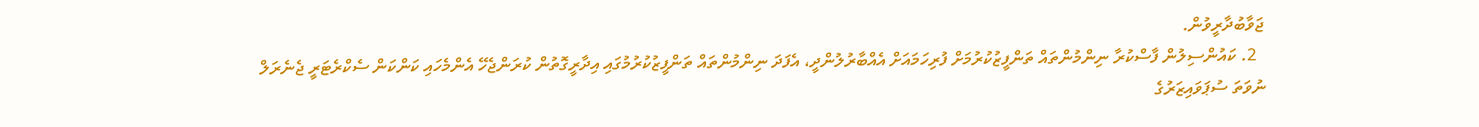ޖަވާބުދާރީވުން.
  2. ކައުންސިލުން ފާސްކުރާ ނިންމުންތައް ތަންފީޒުކުރުމަށް ފުރިހަމައަށް އެއްބާރުލުންދީ، އެފަދަ ނިންމުންތައް ތަންފީޒުކުރުމުގައި އިދާރީގޮތުން ކުރަންޖެހޭ އެންމެހައި ކަންކަން ސެކްރެޓަރީ ޖެނެރަލް ނުވަތަ ސުޕަވައިޒަރުގެ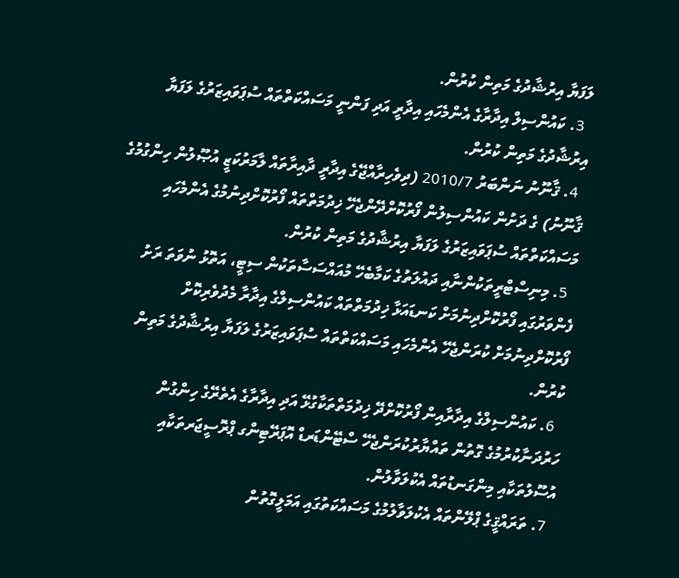ލަފަޔާ އިރުޝާދުގެ މަތިން ކުރުން.
  3. ކައުންސިލް އިދާރާގެ އެންމެހައި އިދާރީ އަދި ފަންނީ މަސައްކަތްތައް ސުޕަވައިޒަރުގެ ލަފަޔާ އިރުޝާދުގެ މަތިން ކުރުން.
  4. ޤާނޫނު ނަންބަރު 2010/7 (ދިވެހިރާއްޖޭގެ އިދާރީ ދާއިރާތައް ލާމަރުކަޒީ އުޞޫލުން ހިންގުމުގެ ޤާނޫނު) ގެ ދަށުން ކައުންސިލުން ފޯރުކޮށްދޭންޖެހޭ ޚިދުމަތްތައް ފޯރުކޮށްދިނުމުގެ އެންމެހައި މަސައްކަތްތައް ސުޕަވައިޒަރުގެ ލަފަޔާ އިރުޝާދުގެ މަތިން ކުރުން.
  5. މިނިސްޓްރީތަކުންނާއި ދައުލަތުގެ ކަމާބެހޭ މުއައްސަސާތަކުން ސިޓީ، އަތޮޅު ނުވަތަ ރަށު ފެންވަރުގައި ފޯރުކޮށްދިނުމަށް ކަނޑައަޅާ ޚިދުމަތްތައް ކައުންސިލްގެ އިދާރާ މެދުވެރިކޮށް ފޯރުކޮށްދިނުމަށް ކުރަންޖެހޭ އެންމެހައި މަސައްކަތްތައް ސުޕަވައިޒަރުގެ ލަފަޔާ އިރުޝާދުގެ މަތިން ކުރުން.
  6. ކައުންސިލްގެ އިދާރާއިން ފޯރުކޮށްދޭ ޚިދުމަތްތަކާގުޅޭ އަދި އިދާރާގެ އެތެރޭގެ ހިންގުން ހަރުދަނާކުރުމުގެ ގޮތުން ތައްޔާރުކުރަންޖެހޭ ސްޓޭންޑަރޑް އޮޕަރޭޓިންގ ޕްރޮސީޖަރތަކާއި އުސޫލުތަކާއި މިންގަނޑުތައް އެކުލަވާލުން.
  7. ތަރައްޤީގެ ޕްލޭންތައް އެކުލަވާލުމުގެ މަސައްކަތުގައި އަމަލީގޮތުން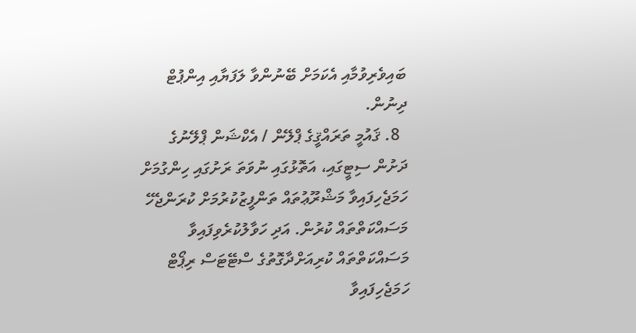ބައިވެރިވުމާއި އެކަމަށް ބޭނުންވާ ލަފަޔާއި އިންޕުޓް ދިނުން.
  8. ޤައުމީ ތަރައްޤީގެ ޕްލޭން / އެކްޝަން ޕްލޭނުގެ ދަށުން ސިޓީގައި، އަތޮޅުގައި ނުވަތަ ރަށުގައި ހިންގުމަށް ހަމަޖެހިފައިވާ މަޝްރޫޢުތައް ތަންފީޒުކުރުމަށް ކުރަންޖެހޭ މަސައްކަތްތައް ކުރުން. އަދި ހަވާލުކުރެވިފައިވާ މަސައްކަތްތައް ކުރިއަށްދާގޮތުގެ ސްޓޭޓަސް ރިޕޯޓް ހަމަޖެހިފައިވާ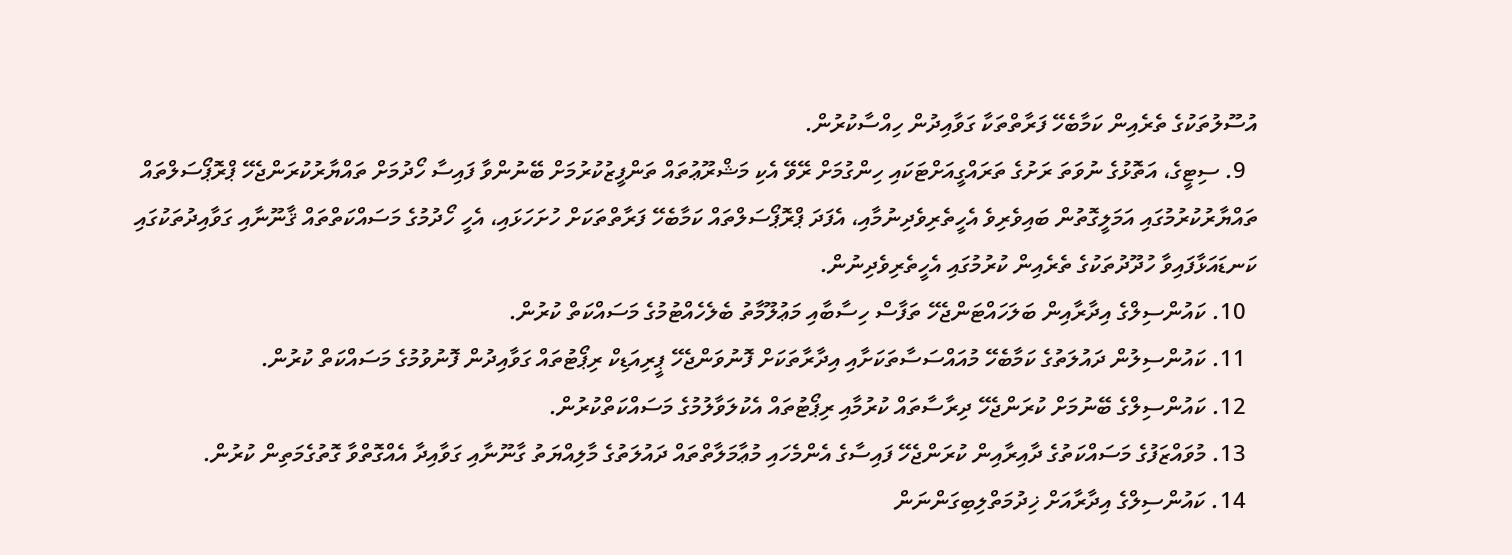އުސޫލުތަކުގެ ތެރެއިން ކަމާބެހޭ ފަރާތްތަކާ ގަވާއިދުން ހިއްސާކުރުން.
  9. ސިޓީގެ، އަތޮޅުގެ ނުވަތަ ރަށުގެ ތަރައްގީއަށްޓަކައި ހިންގުމަށް ރޭވޭ އެކި މަޝްރޫޢުތައް ތަންފީޒުކުރުމަށް ބޭނުންވާ ފައިސާ ހޯދުމަށް ތައްޔާރުކުރަންޖެހޭ ޕްރޮޕޯސަލްތައް ތައްޔާރުކުރުމުގައި އަމަލީގޮތުން ބައިވެރިވެ އެހީތެރިވެދިނުމާއި، އެފަދަ ޕްރޮޕޯސަލްތައް ކަމާބެހޭ ފަރާތްތަކަށް ހުށަހަޅައި، އެހީ ހޯދުމުގެ މަސައްކަތްތައް ޤާނޫނާއި ގަވާއިދުތަކުގައި ކަނޑައަޅާފައިވާ ހުދޫދުތަކުގެ ތެރެއިން ކުރުމުގައި އެހީތެރިވެދިނުން.
  10. ކައުންސިލްގެ އިދާރާއިން ބަލަހައްޓަންޖެހޭ ތަފާސް ހިސާބާއި މަޢުލޫމާތު ބެލެހެއްޓުމުގެ މަސައްކަތް ކުރުން.
  11. ކައުންސިލުން ދައުލަތުގެ ކަމާބެހޭ މުއައްސަސާތަކަށާއި އިދާރާތަކަށް ފޮނުވަންޖެހޭ ޕީރިއަޑިކް ރިޕޯޓުތައް ގަވާއިދުން ފޮނުވުމުގެ މަސައްކަތް ކުރުން.
  12. ކައުންސިލްގެ ބޭނުމަށް ކުރަންޖެހޭ ދިރާސާތައް ކުރުމާއި ރިޕޯޓުތައް އެކުލަވާލުމުގެ މަސައްކަތްކުރުން.
  13. މުވައްޒަފުގެ މަސައްކަތުގެ ދާއިރާއިން ކުރަންޖެހޭ ފައިސާގެ އެންމެހައި މުޢާމަލާތްތައް ދައުލަތުގެ މާލިއްޔަތު ގާނޫނާއި ގަވާއިދާ އެއްގޮތްވާ ގޮތުގެމަތިން ކުރުން.
  14. ކައުންސިލްގެ އިދާރާއަށް ޚިދުމަތްލިބިގަންނަން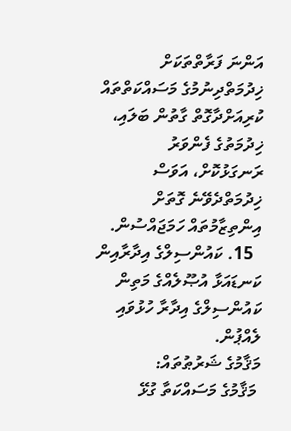އަންނަ ފަރާތްތަކަށް ޚިދުމަތްދިނުމުގެ މަސައްކަތްތައް ކުރިއަށްދާގޮތް ގާތުން ބަލައި، ޚިދުމަތުގެ ފެންވަރު ރަނގަޅުކޮށް، އަވަސް ޚިދުމަތްދެވޭނެ ގޮތަށް އިންތިޒާމުތައް ހަމަޖައްސުން.
  15. ކައުންސިލްގެ އިދާރާއިން ކަނޑައަޅާ އުޞޫލެއްގެ މަތިން ކައުންސިލްގެ އިދާރާ ހުޅުވައި ލެއްޕުން.
މަޤާމުގެ ޝަރުޠުތައް:
 މަޤާމުގެ މަސައްކަތާ ގުޅޭ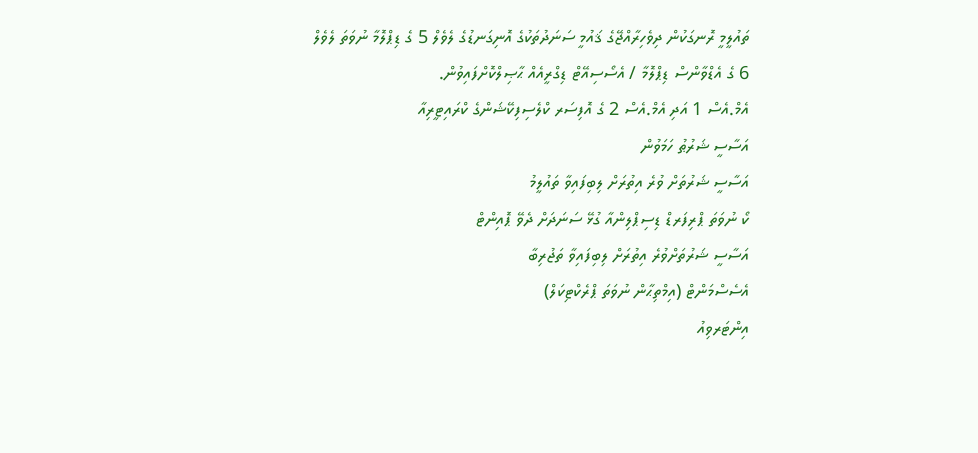ތައުލީމީ ރޮނގަކުން ދިވެހިރާއްޖޭގެ ޤައުމީ ސަނަދުތަކުގެ އޮނިގަނޑުގެ ލެވެލް 5 ގެ ޑިޕްލޮމާ ނުވަތަ ލެވެލް 6 ގެ އެޑްވާންސް ޑިޕްލޮމާ / އެސޯސިއޭޓް ޑިގްރީއެއް ޙާޞިލްކޮށްފައިވުން.
އެމް.އެސް 1 އަދި އެމް.އެސް 2 ގެ އޮފިސަރ ކްލެސިފިކޭޝަންގެ ކްރައިޓީރިއާ
އަސާސީ ޝަރުޠު ހަމަވުން
އަސާސީ ޝަރުތަށް ވުރެ އިތުރަށް ލިބިފައިވާ ތައުލީމު
ކޯ ނުވަތަ ޕްރިފަރޑް ޑިސިޕްލިންއާ ގުޅޭ ސަނަދަށް ދެވޭ ޕޮއިންޓް
އަސާސީ ޝަރުތަށްވުރެ އިތުރަށް ލިބިފައިވާ ތަޖުރިބާ
އެސެސްމަންޓް (އިމްތިޙާން ނުވަތަ ޕްރެކްޓިކަލް)
އިންޓަރވިއު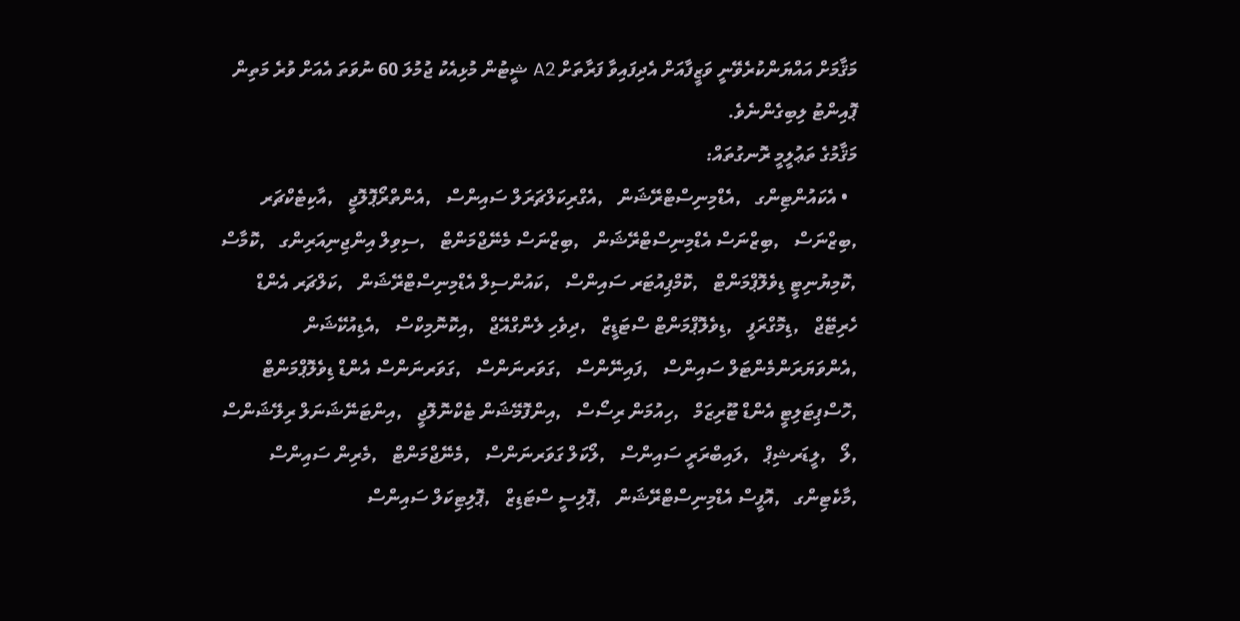މަޤާމަށް އައްޔަންކުރެވޭނީ ވަޒީފާއަށް އެދިފައިވާ ފަރާތަށް A2 ޝީޓުން މުޅިއެކު ޖުމުލަ 60 ނުވަތަ އެއަށް ވުރެ މަތިން ޕޮއިންޓު ލިބިގެންނެވެ.
މަޤާމުގެ ތަޢުލީމީ ރޮނގުތައް:
  • އެކައުންޓިންގ   ,އެޑްމިނިސްޓްރޭޝަން   ,އެގްރިކަލްޗަރަލް ސައިންސް   ,އެންތްރޯޕޮލޮޖީ   ,އާކިޓެކްޗަރ   ,ބިޒްނަސް   ,ބިޒްނަސް އެޑްމިނިސްޓްރޭޝަން   ,ބިޒްނަސް މެނޭޖްމަންޓް   ,ސިވިލް އިންޖިނިއަރިންގ   ,ކޮމާސް   ,ކޮމިޔުނިޓީ ޑިވެލޮޕްމަންޓް   ,ކޮމްޕިއުޓަރ ސައިންސް   ,ކައުންސިލް އެޑްމިނިސްޓްރޭޝަން   ,ކަލްޗަރ އެންޑް ހެރިޓޭޖް   ,ޑިމޮގްރަފީ   ,ޑިވެލޮޕްމަންޓް ސްޓަޑީޒް   ,ދިވެހި ލެންގްއޭޖް   ,އިކޮނޮމިކްސް   ,އެޑިއުކޭޝަން   ,އެންވަޔަރަންމެންޓަލް ސައިންސް   ,ފައިނޭންސް   ,ގަވަރނަންސް   ,ގަވަރނަންސް އެންޑް ޑިވެލޮޕްމަންޓް   ,ހޮސްޕިޓަލިޓީ އެންޑް ޓޫރިޒަމް   ,ހިއުމަން ރިސޯސް   ,އިންފޮމޭޝަން ޓެކްނޮލޮޖީ   ,އިންޓަނޭޝަނަލް ރިލޭޝަންސް   ,ލޯ   ,ލީޑަރޝިޕް   ,ލައިބްރަރީ ސައިންސް   ,ލޯކަލް ގަވަރނަންސް   ,މެނޭޖްމަންޓް   ,މެރިން ސައިންސް   ,މާކެޓިންގ   ,އޮފީސް އެޑްމިނިސްޓްރޭޝަން   ,ޕޮލިސީ ސްޓަޑިޒް   ,ޕޮލިޓިކަލް ސައިންސް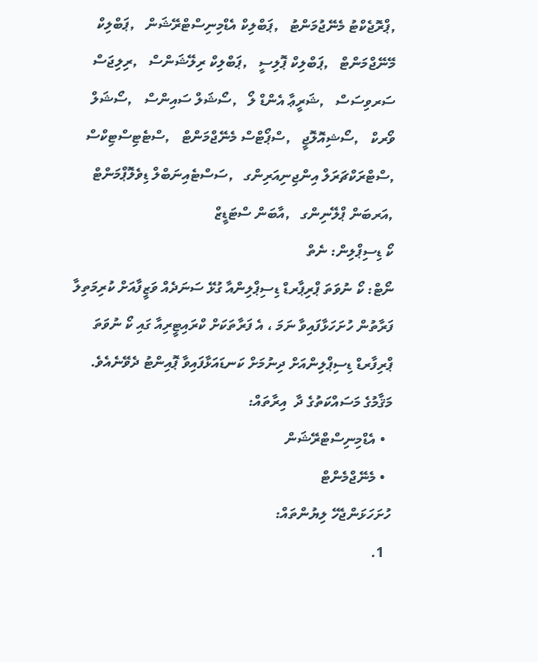,ޕްރޮޖެކްޓު މެނޭޖުމަންޓު   ,ޕަބްލިކް އެޑްމިނިސްޓްރޭޝަން   ,ޕަބްލިކް މޭނޭޖްމަންޓް   ,ޕަބްލިކް ޕޮލިސީ   ,ޕަބްލިކް ރިލޭޝަންސް   ,ރިލިޖަސް ސަރވިސަސް   ,ޝަރީޢާ އެންޑް ލޯ   ,ސޯޝަލް ސައިންސް   ,ސޯޝަލް ވޯރކް   ,ސޯޝިއޮލޮޖީ   ,ސްޕޯޓްސް މެނޭޖްމަންޓް   ,ސްޓެޓިސްޓިކްސް   ,ސްޓްރަކްޗަރަލް އިންޖިނިއަރިންގ   ,ސަސްޓެއިނަބްލް ޑިވެލޮޕްމަންޓް   ,އަރބަން ޕްލޭނިންގ   ,އާބަން ސްޓަޑީޒް
ކޯ ޑިސިޕްލިން: ނެތް
ނޯޓް: ކޯ ނުވަތަ ޕްރިޕާރޑް ޑިސިޕްލިންއާ ގުޅޭ ސަނަދެއް ވަޒީފާއަށް ކުރިމަތިލާ ފަރާތުން ހުށަހަޅާފައިވާ ނަމަ ، އެ ފަރާތަކަށް ކްރައިޓީރިއާ ގައި ކޯ ނުވަތަ ޕްރިފާރޑް ޑިސިޕްލިންއަށް ދިނުމަށް ކަނޑައަޅާފައިވާ ޕޮއިންޓު ދެވޭނެއެވެ.
މަޤާމުގެ މަސައްކަތުގެ ދާ  އިރާތައް:
  • އެޑްމިނިސްޓްރޭޝަން
  • މެނޭޖްމެންޓް
ހުށަހަޅަންޖެހޭ ލިޔުންތައް:
  1.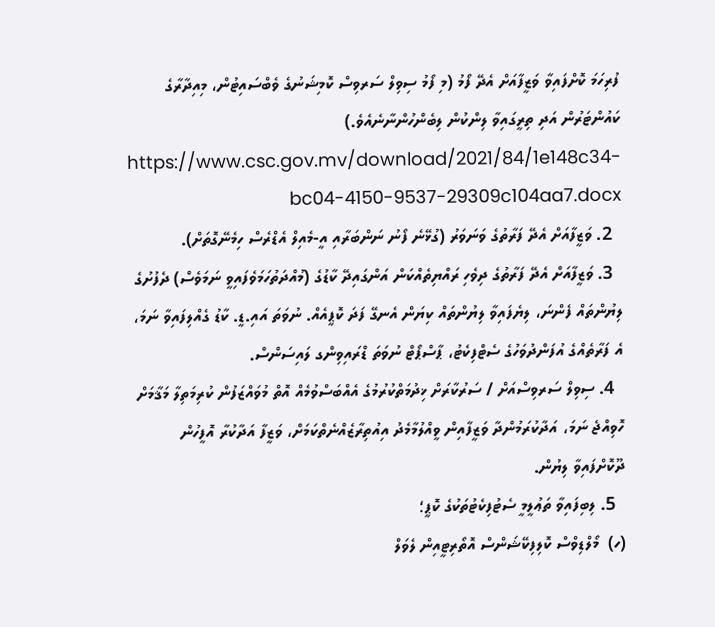ފުރިހަމަ ކޮށްފައިވާ ވަޒީފާއަށް އެދޭ ފޯމު (މި ފޯމު ސިވިލް ސަރވިސް ކޮމިޝަނުގެ ވެބްސައިޓުން، މިއިދާރާގެ ކައުންޓަރުން އަދި ތިރީގައިވާ ލިންކުން ލިބެންހުންނާނެއެވެ.) https://www.csc.gov.mv/download/2021/84/1e148c34-bc04-4150-9537-29309c104aa7.docx
  2. ވަޒީފާއަށް އެދޭ ފަރާތުގެ ވަނަވަރު (ގުޅޭނެ ފޯނު ނަންބަރާއި އީ-މެއިލް އެޑްރެސް ހިމެނޭގޮތަށް).
  3. ވަޒީފާއަށް އެދޭ ފަރާތުގެ ދިވެހި ރައްޔިތެއްކަން އަންގައިދޭ ކާޑުގެ (މުއްދަތުހަމަވެފައިވީ ނަމަވެސް) ދެފުށުގެ ލިޔުންތައް ފެންނަ، ލިޔެފައިވާ ލިޔުންތައް ކިޔަން އެނގޭ ފަދަ ކޮޕީއެއް. ނުވަތަ އައި.ޑީ. ކާޑު ގެއްލިފައިވާ ނަމަ، އެ ފަރާތެއްގެ އުފަންދުވަހުގެ ސެޓްފިކެޓު، ޕާސްޕޯޓް ނުވަތަ ޑްރައިވިންގ ލައިސަންސް.
  4. ސިވިލް ސަރވިސްއަށް / ސަރުކާރަށް ޚިދުމަތްކުރުމުގެ އެއްބަސްވުމެއް އޮތް މުވައްޒަފުން ކުރިމަތިލާ މަޤާމަށް ހޮވިއްޖެ ނަމަ، އަދާކުރަމުންދާ ވަޒީފާއިން ވީއްލުމާމެދު އިއުތިރާޒެއްނެތްކަމަށް، ވަޒީފާ އަދާކުރާ އޮފީހުން ދޫކޮށްފައިވާ ލިޔުން.
  5. ލިބިފައިވާ ތަޢުލީމީ ސެޓުފިކެޓުތަކުގެ ކޮޕީ؛
(ހ)  މޯލްޑިވްސް ކޮލިފިކޭޝަންސް އޮތޯރިޓީއިން ލެވަލް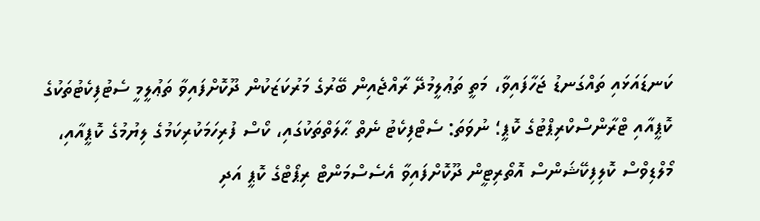ކަނޑައަޅައި ތައްގަނޑު ޖަހާފައިވާ، މަތީ ތަޢުލީމުދޭ ރާއްޖެއިން ބޭރުގެ މަރުކަޒަކުން ދޫކޮށްފައިވާ ތަޢުލީމީ ސެޓުފިކެޓުތަކުގެ ކޮޕީއާއި ޓްރާންސްކްރިޕްޓުގެ ކޮޕީ؛ ނުވަތަ: ސެޓްފިކެޓު ނެތް ޙާލަތްތަކުގައި، ކޯސް ފުރިހަމަކުރިކަމުގެ ލިޔުމުގެ ކޮޕީއާއި، މޯލްޑިވްސް ކޮލިފިކޭޝަންސް އޮތޯރިޓީން ދޫކޮށްފައިވާ އެސެސްމަންޓް ރިޕޯޓްގެ ކޮޕީ އަދި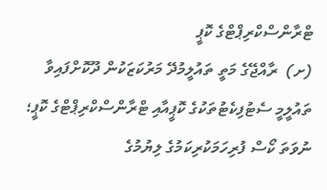ޓްރާންސްކްރިޕްޓްގެ ކޮޕީ
(ށ)  ރާއްޖޭގެ މަތީ ތައުލީމުދޭ މަރުކަޒަކުން ދޫކޮށްފައިވާ ތައުލީމީ ސެޓުފިކެޓުތަކުގެ ކޮޕީއާއި ޓްރާންސްކްރިޕްޓްގެ ކޮޕީ؛ ނުވަތަ ކޯސް ފުރިހަމަކުރިކަމުގެ ލިޔުމުގެ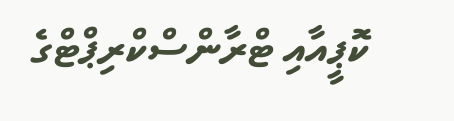ކޮޕީއާއި ޓްރާންސްކްރިޕްޓްގެ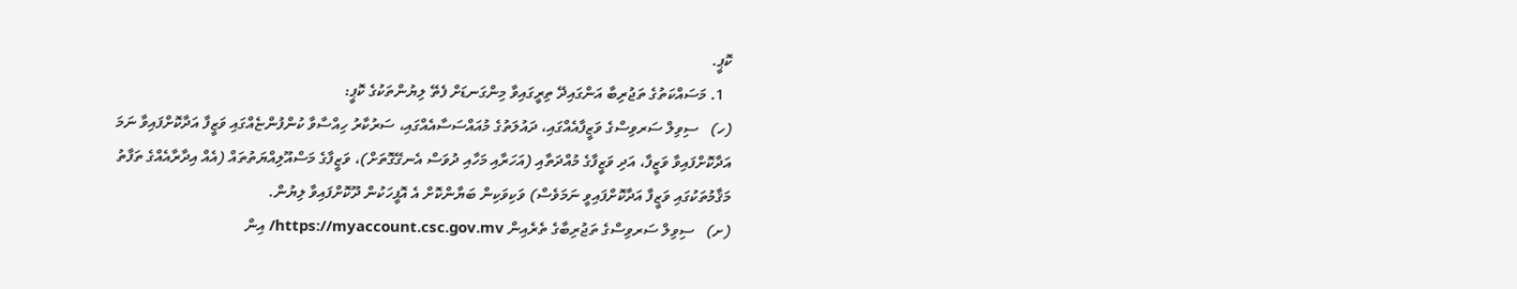ކޮޕީ.
  1. މަސައްކަތުގެ ތަޖުރިބާ އަންގައިދޭ ތިރީގައިވާ މިންގަނޑަށް ފެތޭ ލިޔުންތަކުގެ ކޮޕީ:
(ހ)   ސިވިލް ސަރވިސްގެ ވަޒީފާއެއްގައި، ދައުލަތުގެ މުއައްސަސާއެއްގައި، ސަރުކާރު ހިއްސާވާ ކުންފުންޏެއްގައި ވަޒީފާ އަދާކޮށްފައިވާ ނަމަ އަދާކޮށްފައިވާ ވަޒީފާ، އަދި ވަޒީފާގެ މުއްދަތާއި (އަހަރާއި މަހާއި ދުވަސް އެނގޭގޮތަށް)، ވަޒީފާގެ މަސްއޫލިއްޔަތުތައް (އެއް އިދާރާއެއްގެ ތަފާތު މަޤާމުތަކުގައި ވަޒީފާ އަދާކޮށްފައިވީ ނަމަވެސް) ވަކިވަކިން ބަޔާންކޮށް އެ އޮފީހަކުން ދޫކޮށްފައިވާ ލިޔުން.
(ށ)   ސިވިލް ސަރވިސްގެ ތަޖުރިބާގެ ތެރެއިން https://myaccount.csc.gov.mv/ އިން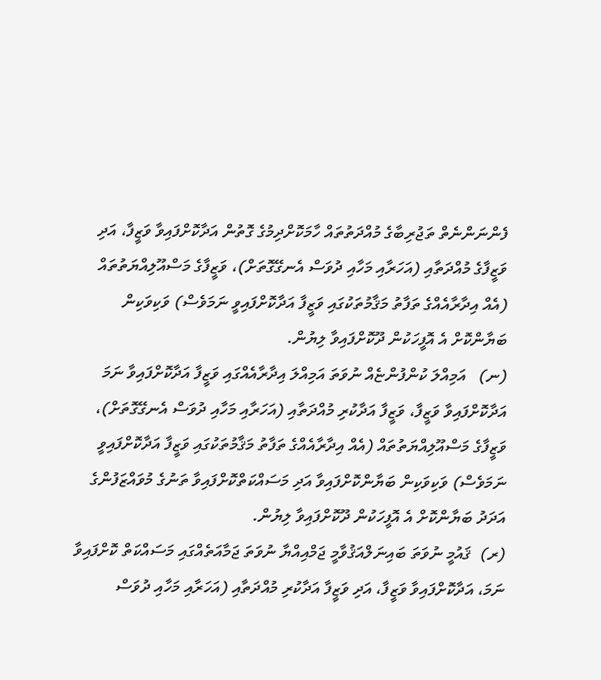ފެންނަންނެތް ތަޖުރިބާގެ މުއްދަތުތައް ހާމަކޮށްދިމުގެ ގޮތުން އަދާކޮށްފައިވާ ވަޒީފާ، އަދި ވަޒީފާގެ މުއްދަތާއި (އަހަރާއި މަހާއި ދުވަސް އެނގޭގޮތަށް)، ވަޒީފާގެ މަސްއޫލިއްޔަތުތައް (އެއް އިދާރާއެއްގެ ތަފާތު މަޤާމުތަކުގައި ވަޒީފާ އަދާކޮށްފައިވީ ނަމަވެސް) ވަކިވަކިން ބަޔާންކޮށް އެ އޮފީހަކުން ދޫކޮށްފައިވާ ލިޔުން.
(ނ)   އަމިއްލަ ކުންފުންޏެއް ނުވަތަ އަމިއްލަ އިދާރާއެއްގައި ވަޒީފާ އަދާކޮށްފައިވާ ނަމަ އަދާކޮށްފައިވާ ވަޒީފާ، ވަޒީފާ އަދާކުރި މުއްދަތާއި (އަހަރާއި މަހާއި ދުވަސް އެނގޭގޮތަށް)، ވަޒީފާގެ މަސްއޫލިއްޔަތުތައް (އެއް އިދާރާއެއްގެ ތަފާތު މަޤާމުތަކުގައި ވަޒީފާ އަދާކޮށްފައިވީ ނަމަވެސް) ވަކިވަކިން ބަޔާންކޮށްފައިވާ އަދި މަސައްކަތްކޮށްފައިވާ ތަނުގެ މުވައްޒަފުންގެ އަދަދު ބަޔާންކޮށް އެ އޮފީހަކުން ދޫކޮށްފައިވާ ލިޔުން.
(ރ)  ޤައުމީ ނުވަތަ ބައިނަލްއަޤުވާމީ ޖަމްއިއްޔާ ނުވަތަ ޖަމާއަތެއްގައި މަސައްކަތް ކޮށްފައިވާ ނަމަ، އަދާކޮށްފައިވާ ވަޒީފާ، އަދި ވަޒީފާ އަދާކުރި މުއްދަތާއި (އަހަރާއި މަހާއި ދުވަސް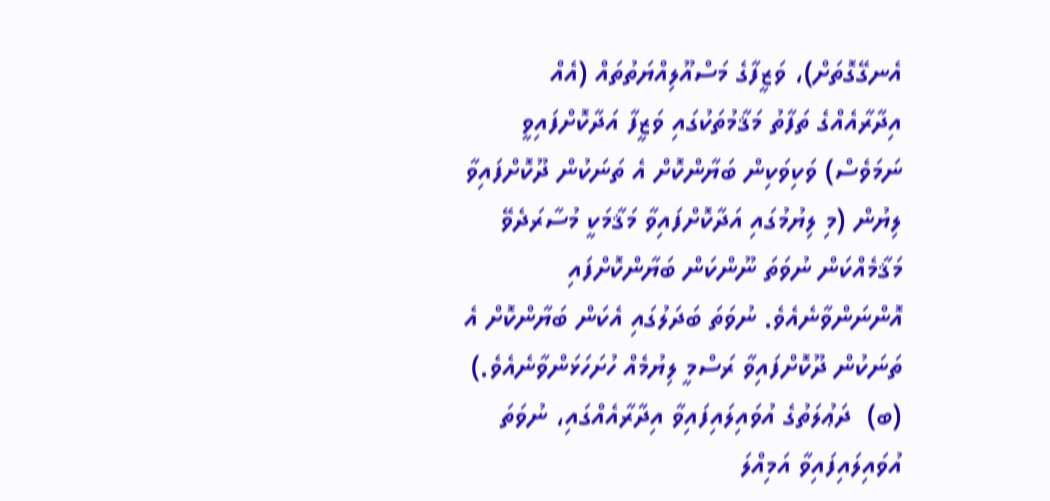އެނގޭގޮތަށް)، ވަޒީފާގެ މަސްއޫލިއްޔަތުތައް (އެއް އިދާރާއެއްގެ ތަފާތު މަޤާމުތަކުގައި ވަޒީފާ އަދާކޮށްފައިވީ ނަމަވެސް) ވަކިވަކިން ބަޔާންކޮށް އެ ތަނަކުން ދޫކޮށްފައިވާ ލިޔުން (މި ލިޔުމުގައި އަދާކޮށްފައިވާ މަޤާމަކީ މުސާރަދެވޭ މަޤާމެއްކަން ނުވަތަ ނޫންކަން ބަޔާންކޮށްފައި އޮންނަންވާނެއެވެ. ނުވަތަ ބަދަލުގައި އެކަން ބަޔާންކޮށް އެ ތަނަކުން ދޫކޮށްފައިވާ ރަސްމީ ލިޔުމެއް ހުށަހަޅަންވާނެއެވެ.)
(ބ)  ދަޢުލަތުގެ އުވައިލައިފައިވާ އިދާރާއެއްގައި، ނުވަތަ އުވައިލައިފައިވާ އަމިއްލަ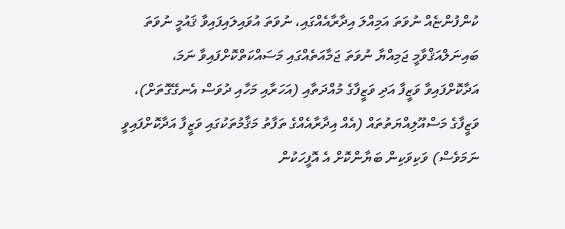ކުންފުންޏެއް ނުވަތަ އަމިއްލަ އިދާރާއެއްގައި، ނުވަތަ އުވައިލައިފައިވާ ޤައުމީ ނުވަތަ ބައިނަލްއަޤްވާމީ ޖަމިއްޔާ ނުވަތަ ޖަމާއަތެއްގައި މަސައްކަތްކޮށްފައިވާ ނަމަ، އަދާކޮށްފައިވާ ވަޒީފާ އަދި ވަޒީފާގެ މުއްދަތާއި (އަހަރާއި މަހާއި ދުވަސް އެނގޭގޮތަށް)، ވަޒީފާގެ މަސްއޫލިއްޔަތުތައް (އެއް އިދާރާއެއްގެ ތަފާތު މަޤާމުތަކުގައި ވަޒީފާ އަދާކޮށްފައިވީ ނަމަވެސް) ވަކިވަކިން ބަޔާންކޮށް އެ އޮފީހަކުން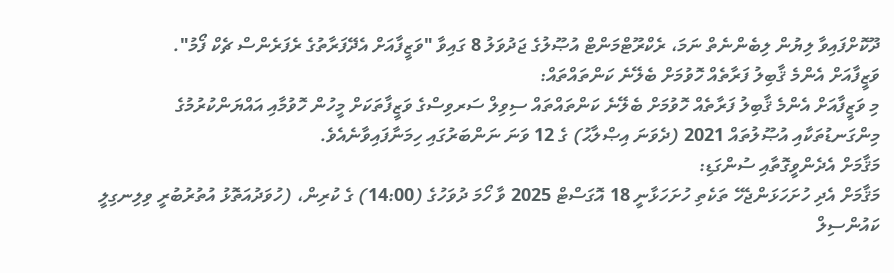ދޫކޮށްފައިވާ ލިޔުން ލިބެންނެތް ނަމަ، ރެކްރޫޓްމަންޓް އުޞޫލުގެ ޖަދުވަލު 8 ގައިވާ "ވަޒީފާއަށް އެދޭފަރާތުގެ ރެފަރެންސް ޗެކް ފޯމު".
ވަޒީފާއަށް އެންމެ ޤާބިލު ފަރާތެއް ހޮވުމަށް ބެލޭނެ ކަންތައްތައް:
މި ވަޒީފާއަށް އެންމެ ޤާބިލު ފަރާތެއް ހޮވުމަށް ބެލޭނެ ކަންތައްތައް ސިވިލް ސަރވިސްގެ ވަޒީފާތަކަށް މީހުން ހޮވުމާއި އައްޔަންކުރުމުގެ މިންގަނޑުތަކާއި އުޞޫލުތައް 2021 (ދެވަނަ އިޞްލާޙު) ގެ 12 ވަނަ ނަންބަރުގައި ހިމަނާފައިވާނެއެވެ.
މަޤާމަށް އެދެންވީގޮތާއި ސުންގަޑި:
މަޤާމަށް އެދި ހުށަހަޅަންޖެހޭ ތަކެތި ހުށަހަޅާނީ 18 އޮގަސްޓް 2025 ވާ ހޯމަ ދުވަހުގެ (14:00) ގެ ކުރިން، (ހުވަދުއަތޮޅު އުތުރުބުރީ ވިލިނގިލީ ކައުންސިލް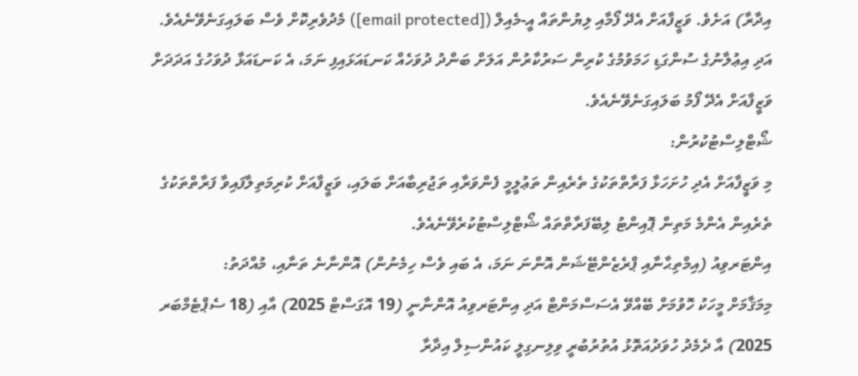އިދާރާ) އަށެވެ. ވަޒީފާއަށް އެދޭ ފޯމާއި ލިޔުންތައް އީ-މެއިލް ([email protected]) މެދުވެރިކޮށް ވެސް ބަލައިގަނެވޭނެއެވެ.
އަދި އިޢުލާނުގެ ސުންގަޑި ހަމަވުމުގެ ކުރިން ސަރުކާރުން އަލަށް ބަންދު ދުވަހެއް ކަނޑައަޅައިފި ނަމަ، އެ ކަނޑައަޅާ ދުވަހުގެ އަދަދަށް ވަޒީފާއަށް އެދޭ ފޯމު ބަލައިގަނެވޭނެއެވެ.
ޝޯޓްލިސްޓުކުރުން:
މި ވަޒީފާއަށް އެދި ހުށަހަޅާ ފަރާތްތަކުގެ ތެރެއިން ތަޢުލީމީ ފެންވަރާއި ތަޖުރިބާއަށް ބަލައި، ވަޒީފާއަށް ކުރިމަތިލާފައިވާ ފަރާތްތަކުގެ ތެރެއިން އެންމެ މަތިން ޕޮއިންޓު ލިބޭފަރާތްތައް ޝޯޓްލިސްޓުކުރެވޭނެއެވެ.
އިންޓަރވިއު (އިމްތިޙާނާއި ޕްރެޒެންޓޭޝަން އޮންނަ ނަމަ، އެ ބައި ވެސް ހިމެނުން) އޮންނާނެ ތަނާއި، މުއްދަތު:
މިމަޤާމަށް މީހަކު ހޮވުމަށް ބޭއްވޭ އެސަސްމަންޓް އަދި އިންޓަރވިއު އޮންނާނީ (19 އޮގަސްޓް 2025) އާއި (18 ސެޕްޓެމްބަރ 2025) އާ ދެމެދު ހުވަދުއަތޮޅު އުތުރުބުރީ ވިލިނގިލީ ކައުންސިލް އިދާރާ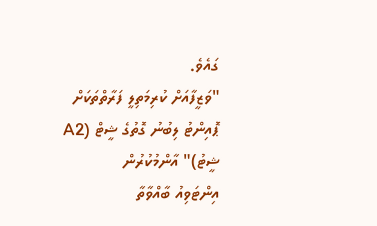ގައެވެ.
"ވަޒީފާއަށް ކުރިމަތިލީ ފަރާތްތަކަށް ޕޮއިންޓު ލިބުނު ގޮތުގެ ޝީޓް (A2 ޝީޓު)" އާންމުކުރުން
އިންޓަވިއު ބާއްވާތާ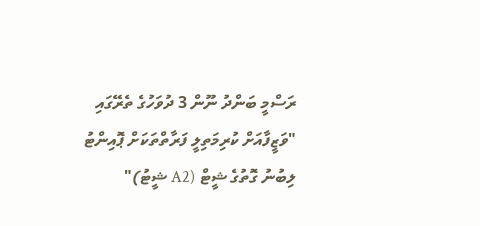ރަސްމީ ބަންދު ނޫން 3 ދުވަހުގެ ތެރޭގައި "ވަޒީފާއަށް ކުރިމަތިލީ ފަރާތްތަކަށް ޕޮއިންޓު ލިބުނު ގޮތުގެ ޝީޓް (A2 ޝީޓު)"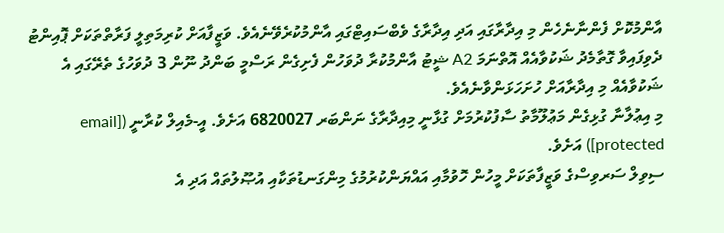އާންމުކޮށް ފެންނާނެހެން މި އިދާރާގައި އަދި އިދާރާގެ ވެބްސައިޓްގައި އާންމުކުރެވޭނެއެވެ. ވަޒީފާއަށް ކުރިމަތިލީ ފަރާތްތަކަށް ޕޮއިންޓު ދެވިފައިވާ ގޮތާމެދު ޝަކުވާއެއް އޮތްނަމަ A2 ޝީޓު އާންމުކުރާ ދުވަހުން ފެށިގެން ރަސްމީ ބަންދު ނޫން 3 ދުވަހުގެ ތެރޭގައި އެ ޝަކުވާއެއް މި އިދާރާއަށް ހުށަހަޅަންވާނެއެވެ.
މި އިޢުލާނާ ގުޅިގެން މަޢުލޫމާތު ސާފުކުރުމަށް ގުޅާނީ މިއިދާރާގެ ނަންބަރ 6820027 އަށެވެ. އީ-މެއިލް ކުރާނީ ([email protected]) އަށެވެ.
ސިވިލް ސަރވިސްގެ ވަޒީފާތަކަށް މީހުން ހޮވުމާއި އައްޔަންކުރުމުގެ މިންގަނޑުތަކާއި އުޞޫލުތައް އަދި އެ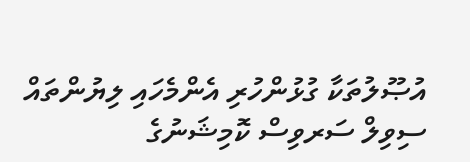އުޞޫލުތަކާ ގުޅުންހުރި އެންމެހައި ލިޔުންތައް ސިވިލް ސަރވިސް ކޮމިޝަނުގެ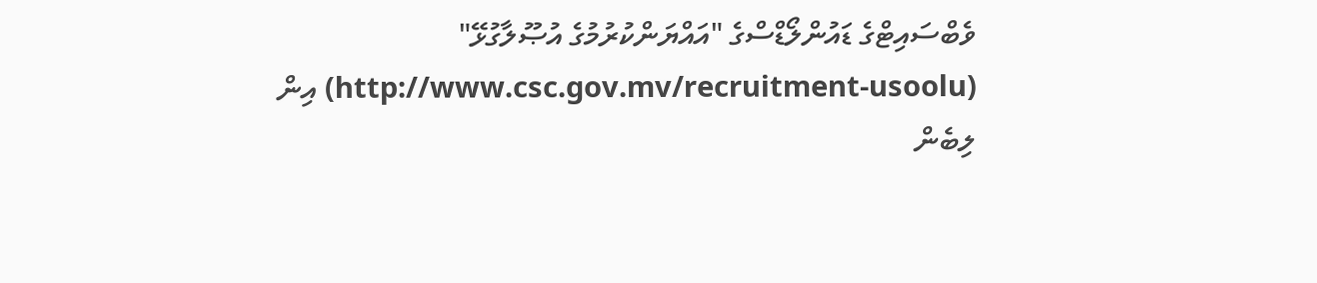ވެބްސައިޓްގެ ޑައުންލޯޑްސްގެ "އައްޔަންކުރުމުގެ އުޞޫލާގުޅޭ" (http://www.csc.gov.mv/recruitment-usoolu) އިން ލިބެން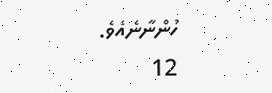ހުންނާނެއެވެ.
12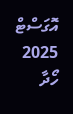އޮގަސްޓް 2025
ހޯދާ